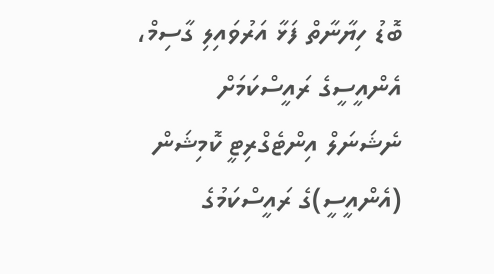ބޮޑު ހިޔާނާތް ފަޅާ އަރުވައިލި ގާސިމް، އެންއީސީގެ ރައީސްކަމަށް
ނެޝަނަލް އިންޓެގްރިޓީ ކޮމިޝަން (އެންއީސީ)ގެ ރައީސްކަމުގެ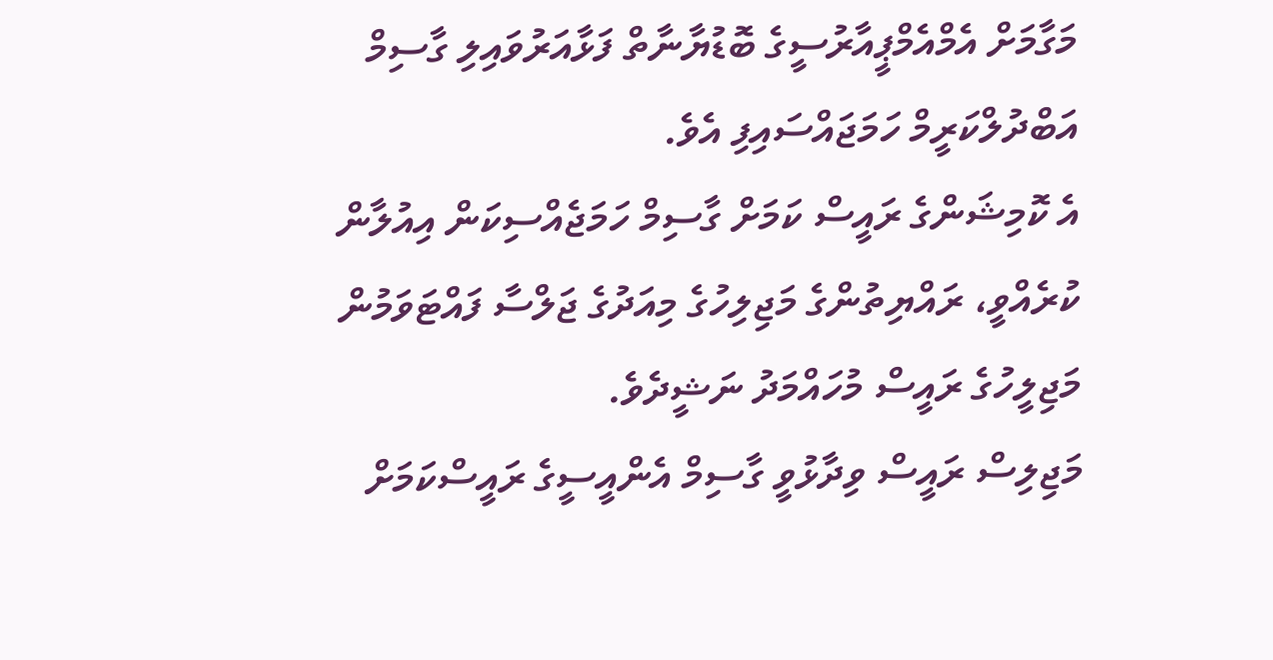މަގާމަށް އެމްއެމްޕީއާރުސީގެ ބޮޑުޔާނާތް ފަޅާއަރުވައިލި ގާސިމް އަބްދުލްކަރީމް ހަމަޖައްސައިފި އެވެ.
އެ ކޮމިޝަންގެ ރައީސް ކަމަށް ގާސިމް ހަމަޖެއްސިކަން އިއުލާން ކުރެއްވީ، ރައްޔިތުންގެ މަޖިލިހުގެ މިއަދުގެ ޖަލްސާ ފައްޓަވަމުން މަޖިލީހުގެ ރައީސް މުހައްމަދު ނަޝީދެވެ.
މަޖިލިސް ރައީސް ވިދާޅުވީ ގާސިމް އެންއީސީގެ ރައީސްކަމަށް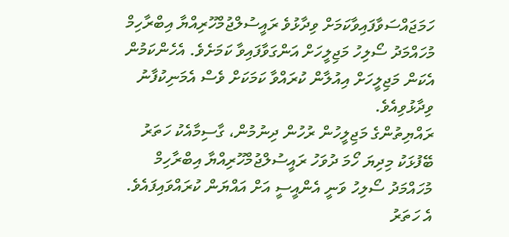ހަމަޖައްސަވާފައިވާކަމަށް ވިދާޅުވެ ރައީސުލްޖުމްހޫރިއްޔާ އިބްރާހިމް މުހައްމަދު ސޯލިހު މަޖިލީހަށް އަންގަވާފައިވާ ކަމަށެވެ. އެހެންކަމުން އެކަން މަޖިލީހަށް އިއުލާން ކުރައްވާ ކަމަކަށް ވެސް އެމަނިކުފާނު ވިދާޅުވިއެވެ.
ރައްޔިތުންގެ މަޖިލީހުން ރުހުން ދިނުމުން، ގާސިމާއެކު ހަތަރު ބޭފުޅަކު މިދިޔަ ހޯމަ ދުވަހު ރައީސުލްޖުމްހޫރިއްޔާ އިބްރާހިމް މުހައްމަދު ސޯލިހު ވަނީ އެންއީސީ އަށް އައްޔަން ކުރައްވައިފައެވެ.
އެ ހަތަރު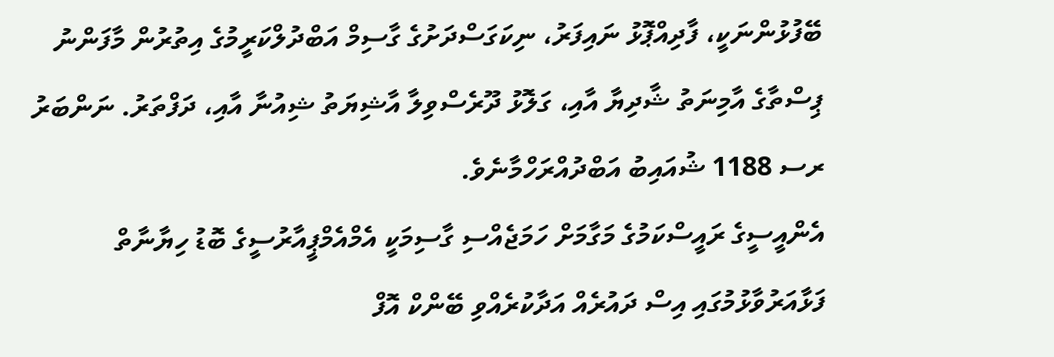ބޭފުޅުންނަކީ، ފާދިއްޕޮޅު ނައިފަރު، ނިކަގަސްދަށުގެ ގާސިމް އަބްދުލްކަރީމުގެ އިތުރުން މާފަންނު ޕިސްތާގެ އާމިނަތު ޝާދިޔާ އާއި، ގަލޮޅު ދޫރެސްވިލާ އާޝިޔަތު ޝިއުނާ އާއި، ދަފްތަރު. ނަންބަރު ރސ 1188 ޝުއައިބު އަބްދުއްރަހްމާނެވެ.
އެންއީސީގެ ރައީސްކަމުގެ މަގާމަށް ހަމަޖެއްސި ގާސިމަކީ އެމްއެމްޕީއާރުސީގެ ބޮޑު ހިޔާނާތް ފަޅާއަރުވާޅުމުގައި އިސް ދައުރެއް އަދާކުރެއްވި ބޭންކް އޮފް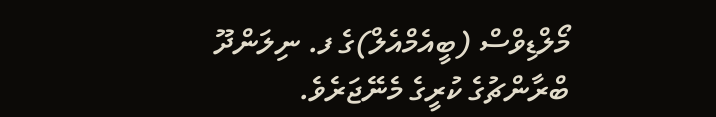މޯލްޑިވްސް (ބީއެމްއެލް)ގެ ފ. ނިލަންދޫ ބްރާންޗުގެ ކުރީގެ މެނޭޖަރެވެ.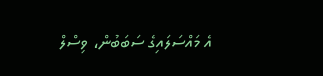އެ މައްސަލައިގެ ސަބަބުން، ވިސްލް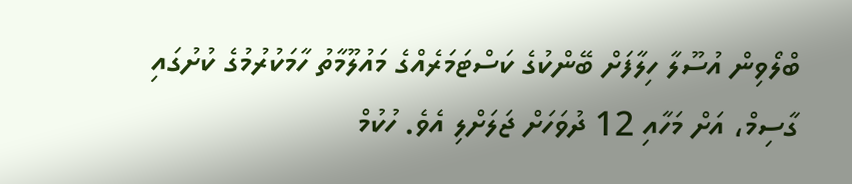ބްލޯވިން އުސޫލާ ހިލާފަށް ބޭންކުގެ ކަސްޓަމަރެއްގެ މައުލޫމާތު ހާމަކުރުމުގެ ކުށުގައި ގާސިމް، އަށް މަހާއި 12 ދުވަހަށް ޖަލަށްލި އެވެ. ހުކުމް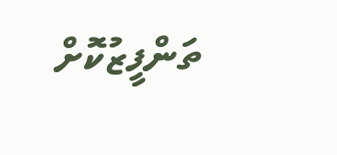ތަންފީޒުކޮށް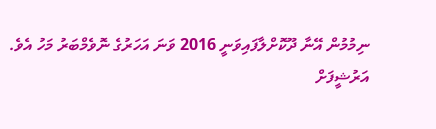ނިމުމުން އޭނާ ދޫކޮށްލާފައިވަނީ 2016 ވަނަ އަހަރުގެ ނޮވެމްބަރު މަހު އެވެ.
އަރުޝީފަށް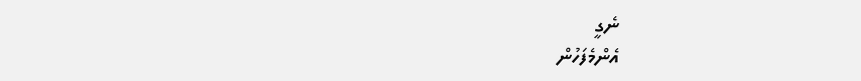ނެގީ
އެންމެފަހުން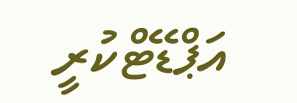އަޕްޑޭޓްކުރީ